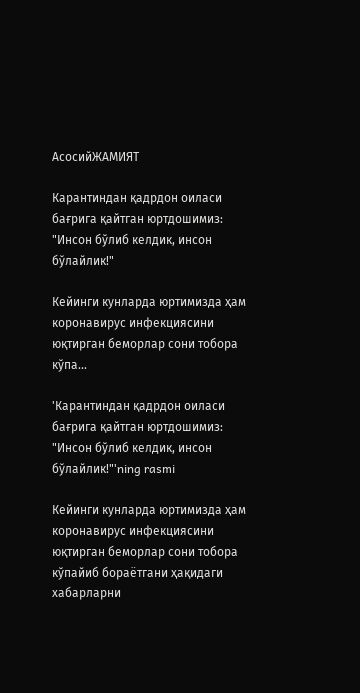АсосийЖАМИЯТ

Карантиндан қадрдон оиласи бағрига қайтган юртдошимиз: "Инсон бўлиб келдик, инсон бўлайлик!"

Кейинги кунларда юртимизда ҳам коронавирус инфекциясини юқтирган беморлар сони тобора кўпа...

'Карантиндан қадрдон оиласи бағрига қайтган юртдошимиз: "Инсон бўлиб келдик, инсон бўлайлик!"'ning rasmi

Кейинги кунларда юртимизда ҳам коронавирус инфекциясини юқтирган беморлар сони тобора кўпайиб бораётгани ҳақидаги хабарларни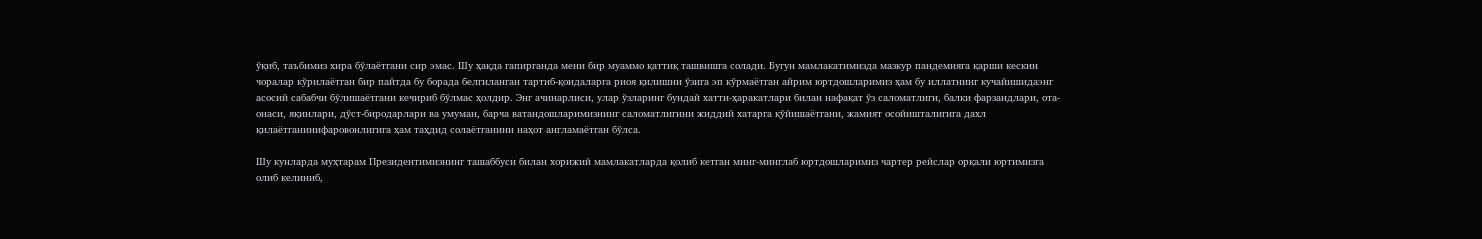ўқиб, таъбимиз хира бўлаётгани сир эмас. Шу ҳақда гапирганда мени бир муаммо қаттиқ ташвишга солади. Бугун мамлакатимизда мазкур пандемияга қарши кескин чоралар кўрилаётган бир пайтда бу борада белгиланган тартиб-қоидаларга риоя қилишни ўзига эп кўрмаётган айрим юртдошларимиз ҳам бу иллатнинг кучайишидаэнг асосий сабабчи бўлишаётгани кечириб бўлмас ҳолдир. Энг ачинарлиси, улар ўзларинг бундай хатти-ҳаракатлари билан нафақат ўз саломатлиги, балки фарзандлари, ота-онаси, яқинлари, дўст-биродарлари ва умуман, барча ватандошларимизнинг саломатлигини жиддий хатарга қўйишаётгани, жамият осойишталигига дахл қилаётганинифаровонлигига ҳам таҳдид солаётганини наҳот англамаётган бўлса.

Шу кунларда муҳтарам Президентимизнинг ташаббуси билан хорижий мамлакатларда қолиб кетган минг-минглаб юртдошларимиз чартер рейслар орқали юртимизга олиб келиниб,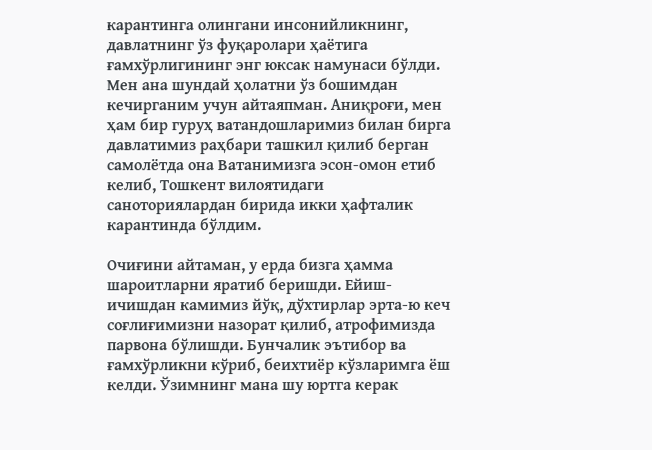карантинга олингани инсонийликнинг, давлатнинг ўз фуқаролари ҳаётига ғамхўрлигининг энг юксак намунаси бўлди. Мен ана шундай ҳолатни ўз бошимдан кечирганим учун айтаяпман. Аниқроғи, мен ҳам бир гуруҳ ватандошларимиз билан бирга давлатимиз раҳбари ташкил қилиб берган самолётда она Ватанимизга эсон-омон етиб келиб, Тошкент вилоятидаги саноториялардан бирида икки ҳафталик карантинда бўлдим.

Очиғини айтаман, у ерда бизга ҳамма шароитларни яратиб беришди. Ейиш-ичишдан камимиз йўқ, дўхтирлар эрта-ю кеч соғлиғимизни назорат қилиб, атрофимизда парвона бўлишди. Бунчалик эътибор ва ғамхўрликни кўриб, беихтиёр кўзларимга ёш келди. Ўзимнинг мана шу юртга керак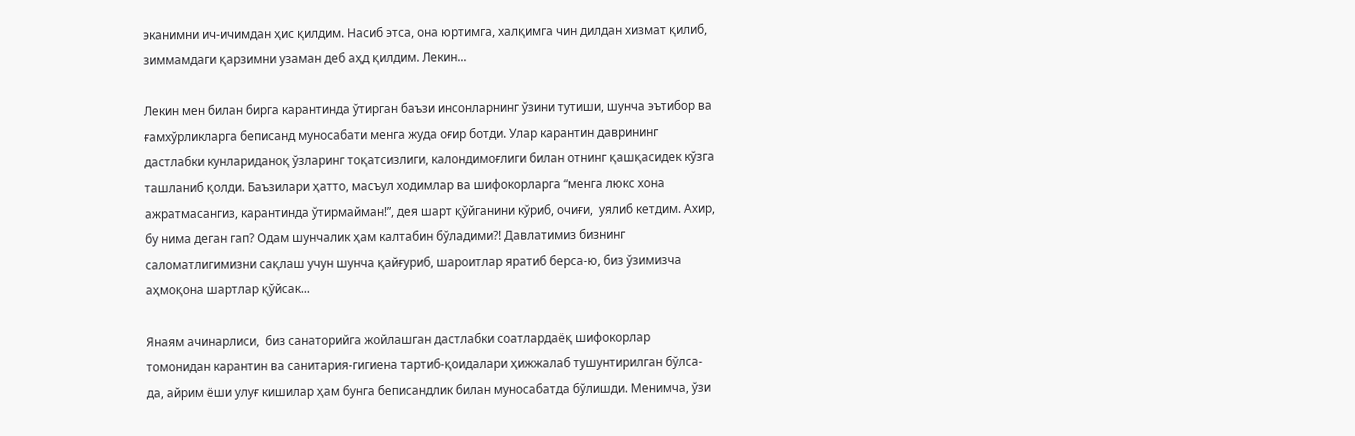эканимни ич-ичимдан ҳис қилдим. Насиб этса, она юртимга, халқимга чин дилдан хизмат қилиб, зиммамдаги қарзимни узаман деб аҳд қилдим. Лекин...

Лекин мен билан бирга карантинда ўтирган баъзи инсонларнинг ўзини тутиши, шунча эътибор ва ғамхўрликларга беписанд муносабати менга жуда оғир ботди. Улар карантин даврининг дастлабки кунлариданоқ ўзларинг тоқатсизлиги, калондимоғлиги билан отнинг қашқасидек кўзга ташланиб қолди. Баъзилари ҳатто, масъул ходимлар ва шифокорларга “менга люкс хона ажратмасангиз, карантинда ўтирмайман!”, дея шарт қўйганини кўриб, очиғи,  уялиб кетдим. Ахир, бу нима деган гап? Одам шунчалик ҳам калтабин бўладими?! Давлатимиз бизнинг саломатлигимизни сақлаш учун шунча қайғуриб, шароитлар яратиб берса-ю, биз ўзимизча аҳмоқона шартлар қўйсак...

Янаям ачинарлиси,  биз санаторийга жойлашган дастлабки соатлардаёқ шифокорлар томонидан карантин ва санитария-гигиена тартиб-қоидалари ҳижжалаб тушунтирилган бўлса-да, айрим ёши улуғ кишилар ҳам бунга беписандлик билан муносабатда бўлишди. Менимча, ўзи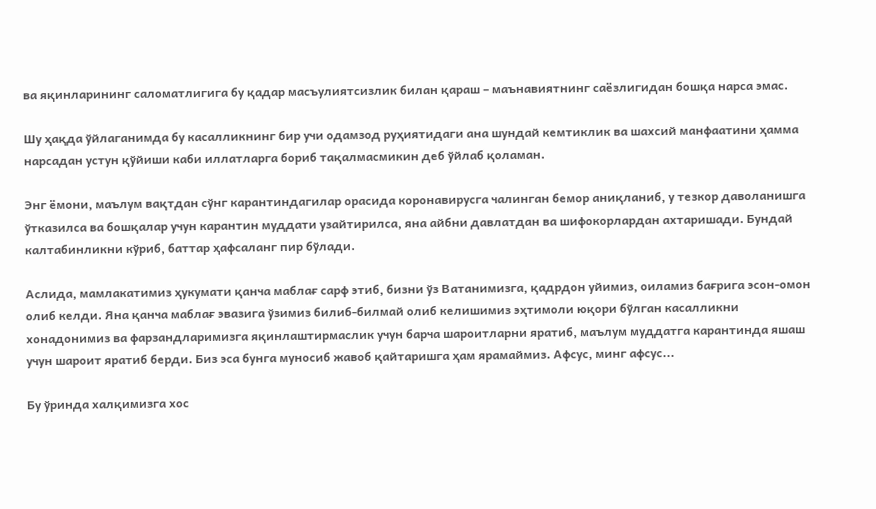ва яқинларининг саломатлигига бу қадар масъулиятсизлик билан қараш – маънавиятнинг саёзлигидан бошқа нарса эмас.

Шу ҳақда ўйлаганимда бу касалликнинг бир учи одамзод руҳиятидаги ана шундай кемтиклик ва шахсий манфаатини ҳамма нарсадан устун қўйиши каби иллатларга бориб тақалмасмикин деб ўйлаб қоламан.

Энг ёмони, маълум вақтдан сўнг карантиндагилар орасида коронавирусга чалинган бемор аниқланиб, у тезкор даволанишга ўтказилса ва бошқалар учун карантин муддати узайтирилса, яна айбни давлатдан ва шифокорлардан ахтаришади. Бундай калтабинликни кўриб, баттар ҳафсаланг пир бўлади.

Аслида, мамлакатимиз ҳукумати қанча маблағ сарф этиб, бизни ўз Ватанимизга, қадрдон уйимиз, оиламиз бағрига эсон-омон олиб келди. Яна қанча маблағ эвазига ўзимиз билиб-билмай олиб келишимиз эҳтимоли юқори бўлган касалликни хонадонимиз ва фарзандларимизга яқинлаштирмаслик учун барча шароитларни яратиб, маълум муддатга карантинда яшаш учун шароит яратиб берди. Биз эса бунга муносиб жавоб қайтаришга ҳам ярамаймиз. Афсус, минг афсус...

Бу ўринда халқимизга хос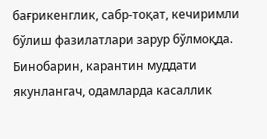бағрикенглик, сабр-тоқат, кечиримли бўлиш фазилатлари зарур бўлмоқда. Бинобарин, карантин муддати якунлангач, одамларда касаллик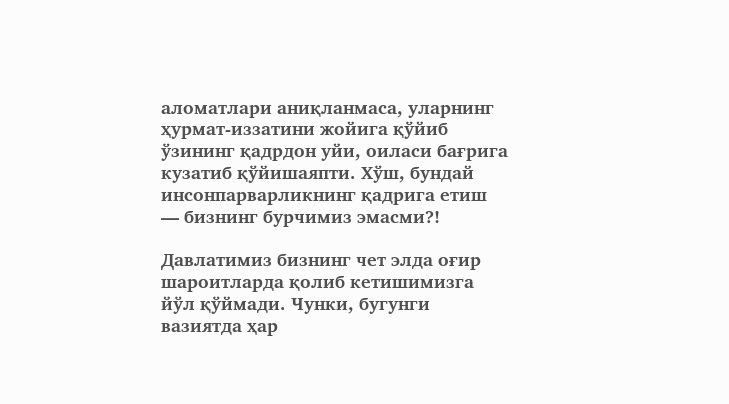аломатлари аниқланмаса, уларнинг ҳурмат-иззатини жойига қўйиб ўзининг қадрдон уйи, оиласи бағрига кузатиб қўйишаяпти. Хўш, бундай инсонпарварликнинг қадрига етиш — бизнинг бурчимиз эмасми?!

Давлатимиз бизнинг чет элда оғир шароитларда қолиб кетишимизга йўл қўймади. Чунки, бугунги вазиятда ҳар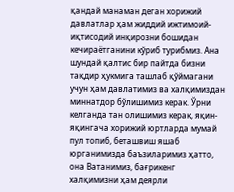қандай манаман деган хорижий давлатлар ҳам жиддий ижтимоий-иқтисодий инқирозни бошидан кечираётганини кўриб турибмиз. Ана шундай қалтис бир пайтда бизни тақдир ҳукмига ташлаб қўймагани учун ҳам давлатимиз ва халқимиздан миннатдор бўлишимиз керак. Ўрни келганда тан олишимиз керак, яқин-яқингача хорижий юртларда мумай пул топиб, беташвиш яшаб юрганимизда баъзиларимиз ҳатто, она Ватанимиз, бағрикенг халқимизни ҳам деярли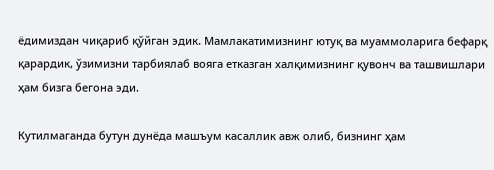ёдимиздан чиқариб қўйган эдик. Мамлакатимизнинг ютуқ ва муаммоларига бефарқ қарардик, ўзимизни тарбиялаб вояга етказган халқимизнинг қувонч ва ташвишлари ҳам бизга бегона эди.

Кутилмаганда бутун дунёда машъум касаллик авж олиб, бизнинг ҳам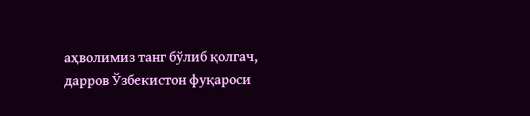аҳволимиз танг бўлиб қолгач, дарров Ўзбекистон фуқароси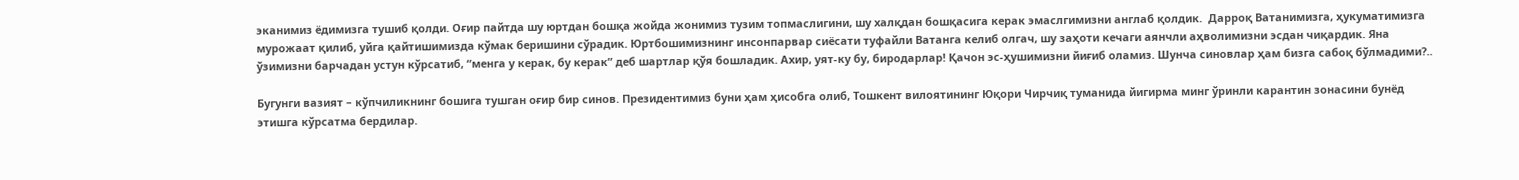эканимиз ёдимизга тушиб қолди. Оғир пайтда шу юртдан бошқа жойда жонимиз тузим топмаслигини, шу халқдан бошқасига керак эмаслгимизни англаб қолдик.  Дарроқ Ватанимизга, ҳукуматимизга мурожаат қилиб, уйга қайтишимизда кўмак беришини сўрадик. Юртбошимизнинг инсонпарвар сиёсати туфайли Ватанга келиб олгач, шу заҳоти кечаги аянчли аҳволимизни эсдан чиқардик. Яна ўзимизни барчадан устун кўрсатиб, “менга у керак, бу керак” деб шартлар қўя бошладик. Ахир, уят-ку бу, биродарлар! Қачон эс-ҳушимизни йиғиб оламиз. Шунча синовлар ҳам бизга сабоқ бўлмадими?..

Бугунги вазият – кўпчиликнинг бошига тушган оғир бир синов. Президентимиз буни ҳам ҳисобга олиб, Тошкент вилоятининг Юқори Чирчиқ туманида йигирма минг ўринли карантин зонасини бунёд этишга кўрсатма бердилар.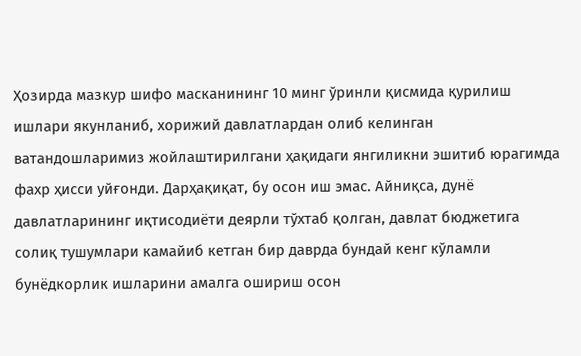Ҳозирда мазкур шифо масканининг 10 минг ўринли қисмида қурилиш ишлари якунланиб, хорижий давлатлардан олиб келинган  ватандошларимиз жойлаштирилгани ҳақидаги янгиликни эшитиб юрагимда фахр ҳисси уйғонди. Дарҳақиқат, бу осон иш эмас. Айниқса, дунё давлатларининг иқтисодиёти деярли тўхтаб қолган, давлат бюджетига солиқ тушумлари камайиб кетган бир даврда бундай кенг кўламли бунёдкорлик ишларини амалга ошириш осон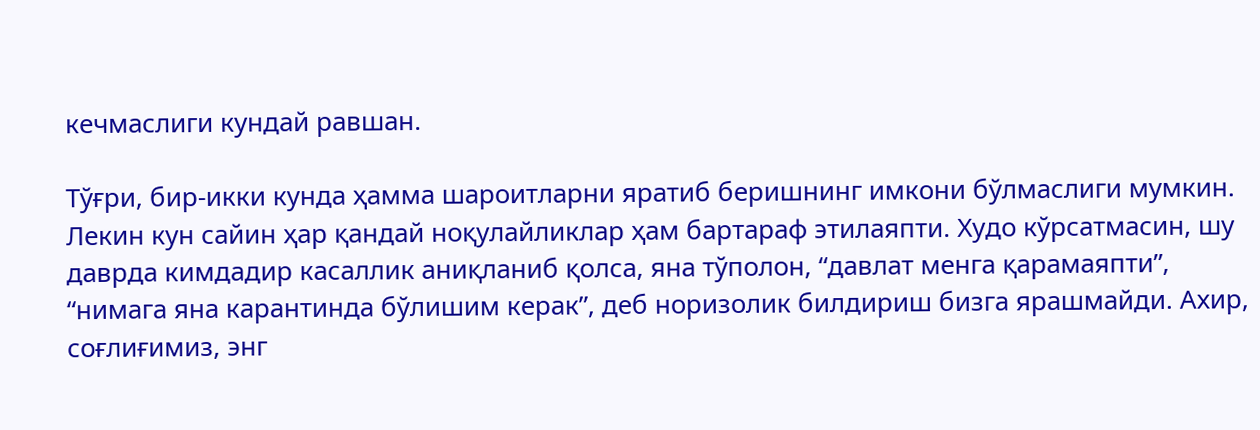кечмаслиги кундай равшан.

Тўғри, бир-икки кунда ҳамма шароитларни яратиб беришнинг имкони бўлмаслиги мумкин. Лекин кун сайин ҳар қандай ноқулайликлар ҳам бартараф этилаяпти. Худо кўрсатмасин, шу даврда кимдадир касаллик аниқланиб қолса, яна тўполон, “давлат менга қарамаяпти”, “нимага яна карантинда бўлишим керак”, деб норизолик билдириш бизга ярашмайди. Ахир, соғлиғимиз, энг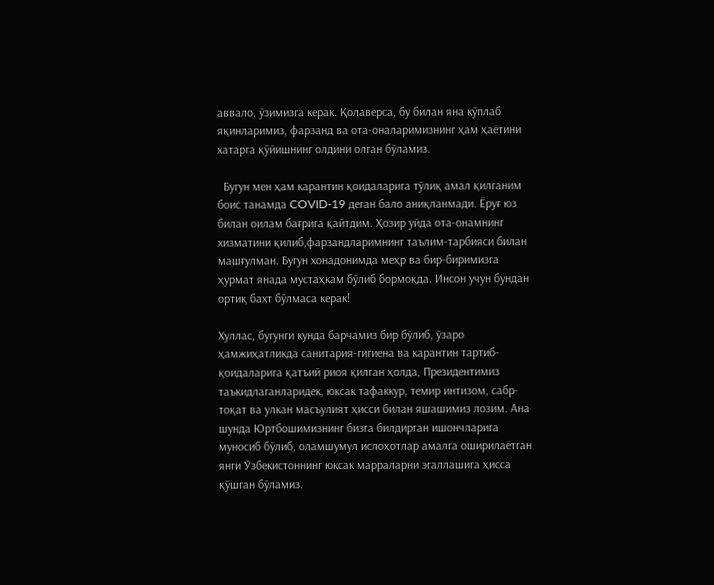аввало, ўзимизга керак. Қолаверса, бу билан яна кўплаб яқинларимиз, фарзанд ва ота-оналаримизнинг ҳам ҳаётини хатарга қўйишнинг олдини олган бўламиз.

  Бугун мен ҳам карантин қоидаларига тўлиқ амал қилганим боис танамда COVID-19 деган бало аниқланмади. Ёруғ юз билан оилам бағрига қайтдим. Ҳозир уйда ота-онамнинг хизматини қилиб,фарзандларимнинг таълим-тарбияси билан машғулман. Бугун хонадонимда меҳр ва бир-биримизга ҳурмат янада мустаҳкам бўлиб бормоқда. Инсон учун бундан ортиқ бахт бўлмаса керак!

Хуллас, бугунги кунда барчамиз бир бўлиб, ўзаро ҳамжиҳатликда санитария-гигиена ва карантин тартиб-қоидаларига қатъий риоя қилган ҳолда, Президентимиз таъкидлаганларидек, юксак тафаккур, темир интизом, сабр-тоқат ва улкан масъулият ҳисси билан яшашимиз лозим. Ана шунда Юртбошимизнинг бизга билдирган ишончларига муносиб бўлиб, оламшумул ислоҳотлар амалга оширилаётган янги Ўзбекистоннинг юксак марраларни эгаллашига ҳисса қўшган бўламиз.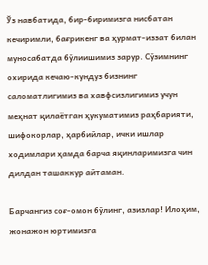Ўз навбатида, бир-биримизга нисбатан кечиримли, бағрикенг ва ҳурмат-иззат билан муносабатда бўлиишимиз зарур. Сўзимнинг охирида кечаю-кундуз бизнинг саломатлигимиз ва хавфсизлигимиз учун меҳнат қилаётган ҳукуматимиз раҳбарияти, шифокорлар, ҳарбийлар, ички ишлар ходимлари ҳамда барча яқинларимизга чин дилдан ташаккур айтаман.

Барчангиз соғ-омон бўлинг, азизлар! Илоҳим, жонажон юртимизга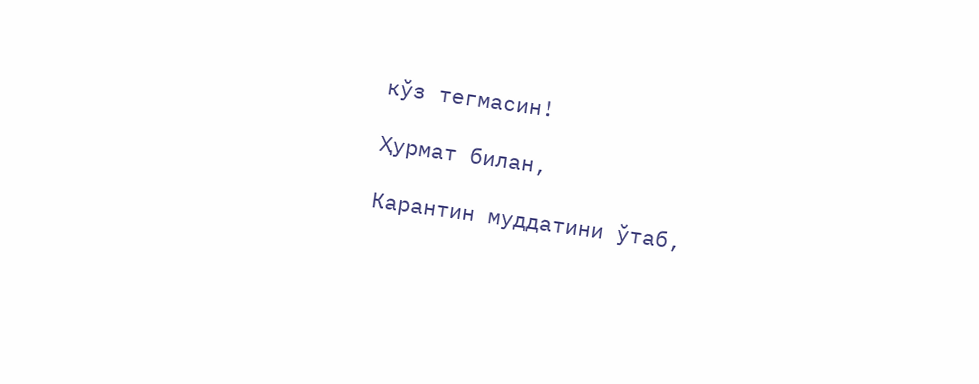кўз тегмасин!

Ҳурмат билан,

Карантин муддатини ўтаб,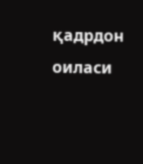қадрдон оиласи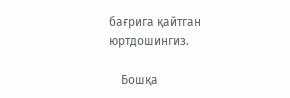бағрига қайтган юртдошингиз.

    Бошқа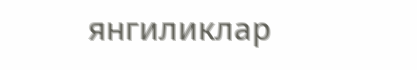янгиликлар